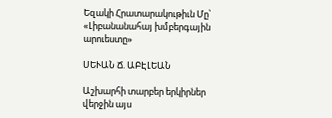Եզակի Հրատարակութիւն Մը՝ «Լիբանանահայ խմբերգային արուեստը»

ՍԵՒԱՆ Ճ. ԱԲԷԼԵԱՆ

Աշխարհի տարբեր երկիրներ վերջին այս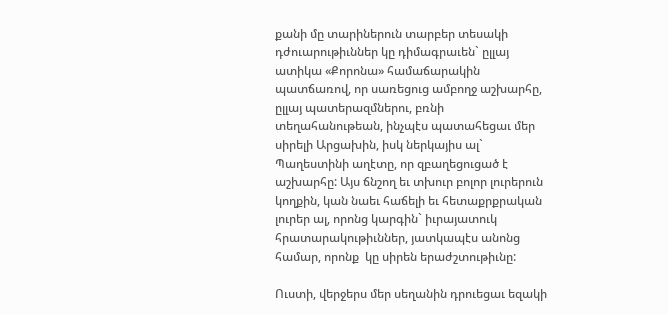քանի մը տարիներուն տարբեր տեսակի դժուարութիւններ կը դիմագրաւեն` ըլլայ ատիկա «Քորոնա» համաճարակին պատճառով, որ սառեցուց ամբողջ աշխարհը,  ըլլայ պատերազմներու, բռնի տեղահանութեան, ինչպէս պատահեցաւ մեր սիրելի Արցախին, իսկ ներկայիս ալ` Պաղեստինի աղէտը, որ զբաղեցուցած է աշխարհը: Այս ճնշող եւ տխուր բոլոր լուրերուն կողքին, կան նաեւ հաճելի եւ հետաքրքրական լուրեր ալ, որոնց կարգին` իւրայատուկ հրատարակութիւններ, յատկապէս անոնց համար, որոնք  կը սիրեն երաժշտութիւնը:

Ուստի, վերջերս մեր սեղանին դրուեցաւ եզակի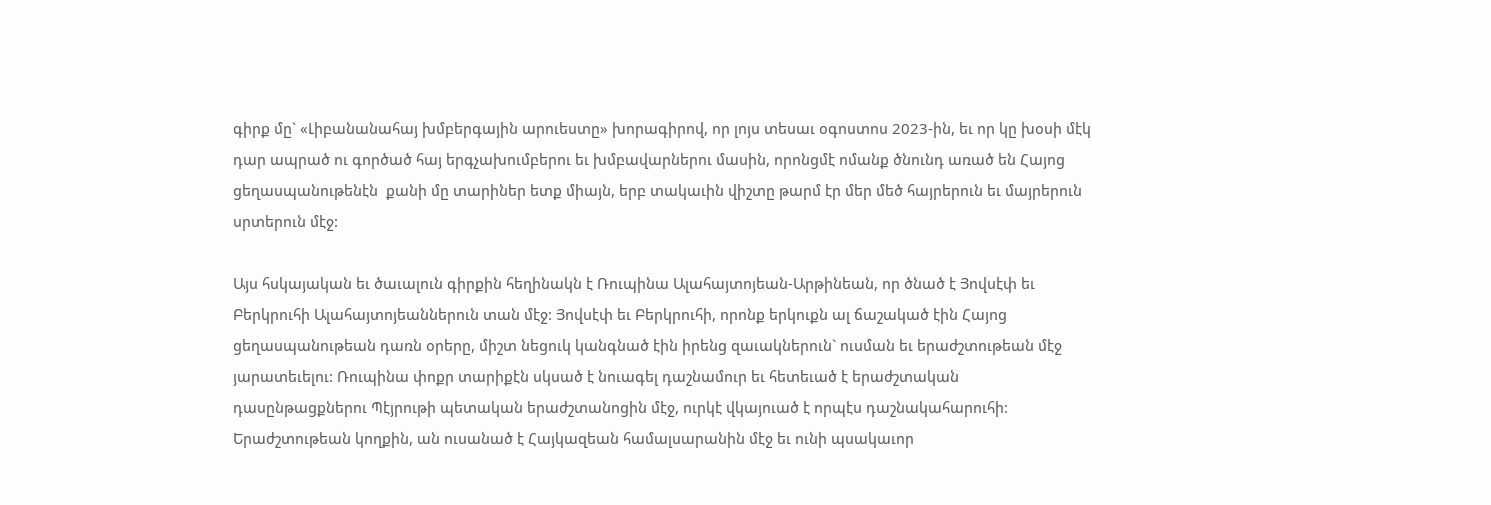գիրք մը` «Լիբանանահայ խմբերգային արուեստը» խորագիրով, որ լոյս տեսաւ օգոստոս 2023-ին, եւ որ կը խօսի մէկ դար ապրած ու գործած հայ երգչախումբերու եւ խմբավարներու մասին, որոնցմէ ոմանք ծնունդ առած են Հայոց ցեղասպանութենէն  քանի մը տարիներ ետք միայն, երբ տակաւին վիշտը թարմ էր մեր մեծ հայրերուն եւ մայրերուն սրտերուն մէջ:

Այս հսկայական եւ ծաւալուն գիրքին հեղինակն է Ռուպինա Ալահայտոյեան-Արթինեան, որ ծնած է Յովսէփ եւ Բերկրուհի Ալահայտոյեաններուն տան մէջ: Յովսէփ եւ Բերկրուհի, որոնք երկուքն ալ ճաշակած էին Հայոց ցեղասպանութեան դառն օրերը, միշտ նեցուկ կանգնած էին իրենց զաւակներուն` ուսման եւ երաժշտութեան մէջ յարատեւելու: Ռուպինա փոքր տարիքէն սկսած է նուագել դաշնամուր եւ հետեւած է երաժշտական դասընթացքներու Պէյրութի պետական երաժշտանոցին մէջ, ուրկէ վկայուած է որպէս դաշնակահարուհի: Երաժշտութեան կողքին, ան ուսանած է Հայկազեան համալսարանին մէջ եւ ունի պսակաւոր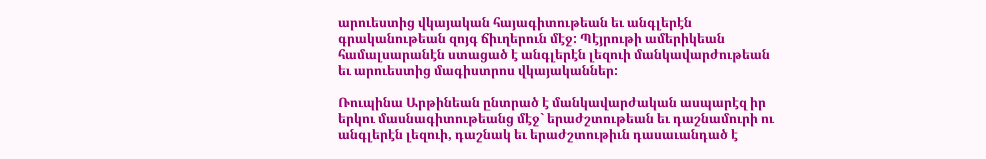արուեստից վկայական հայագիտութեան եւ անգլերէն գրականութեան զոյգ ճիւղերուն մէջ: Պէյրութի ամերիկեան համալսարանէն ստացած է անգլերէն լեզուի մանկավարժութեան եւ արուեստից մագիստրոս վկայականներ:

Ռուպինա Արթինեան ընտրած է մանկավարժական ասպարէզ իր երկու մասնագիտութեանց մէջ` երաժշտութեան եւ դաշնամուրի ու անգլերէն լեզուի, դաշնակ եւ երաժշտութիւն դասաւանդած է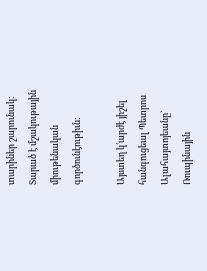տարիներ շարունակ: Տարած է մշակութային միութենական գործունէութիւն:

Այստեղ կ՛արժէ յիշել հանգուցեալ Պետրոս Ալահայտոյեանը` Ռուպինային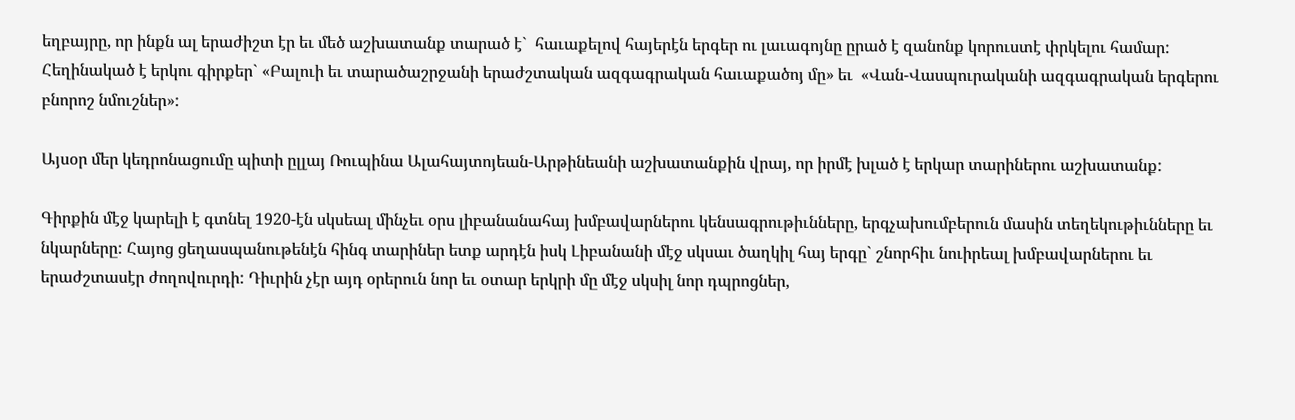եղբայրը, որ ինքն ալ երաժիշտ էր եւ մեծ աշխատանք տարած է`  հաւաքելով հայերէն երգեր ու լաւագոյնը ըրած է զանոնք կորուստէ փրկելու համար: Հեղինակած է երկու գիրքեր` «Բալուի եւ տարածաշրջանի երաժշտական ազգագրական հաւաքածոյ մը» եւ  «Վան-Վասպուրականի ազգագրական երգերու բնորոշ նմուշներ»:

Այսօր մեր կեդրոնացումը պիտի ըլլայ Ռուպինա Ալահայտոյեան-Արթինեանի աշխատանքին վրայ, որ իրմէ խլած է երկար տարիներու աշխատանք:

Գիրքին մէջ կարելի է գտնել 1920-էն սկսեալ մինչեւ օրս լիբանանահայ խմբավարներու կենսագրութիւնները, երգչախումբերուն մասին տեղեկութիւնները եւ նկարները: Հայոց ցեղասպանութենէն հինգ տարիներ ետք արդէն իսկ Լիբանանի մէջ սկսաւ ծաղկիլ հայ երգը` շնորհիւ նուիրեալ խմբավարներու եւ երաժշտասէր ժողովուրդի: Դիւրին չէր այդ օրերուն նոր եւ օտար երկրի մը մէջ սկսիլ նոր դպրոցներ,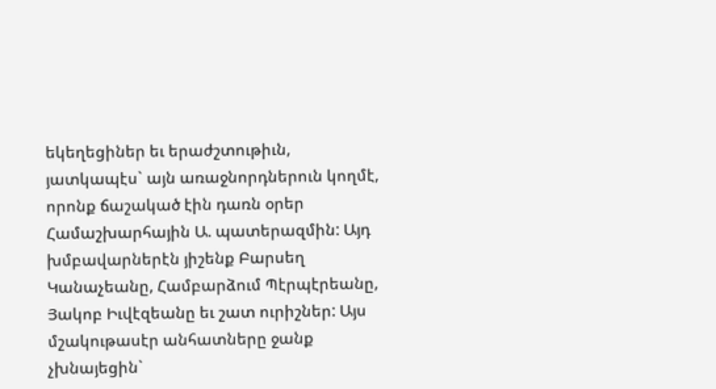եկեղեցիներ եւ երաժշտութիւն, յատկապէս` այն առաջնորդներուն կողմէ, որոնք ճաշակած էին դառն օրեր Համաշխարհային Ա. պատերազմին: Այդ խմբավարներէն յիշենք Բարսեղ Կանաչեանը, Համբարձում Պէրպէրեանը, Յակոբ Իւվէզեանը եւ շատ ուրիշներ: Այս մշակութասէր անհատները ջանք չխնայեցին`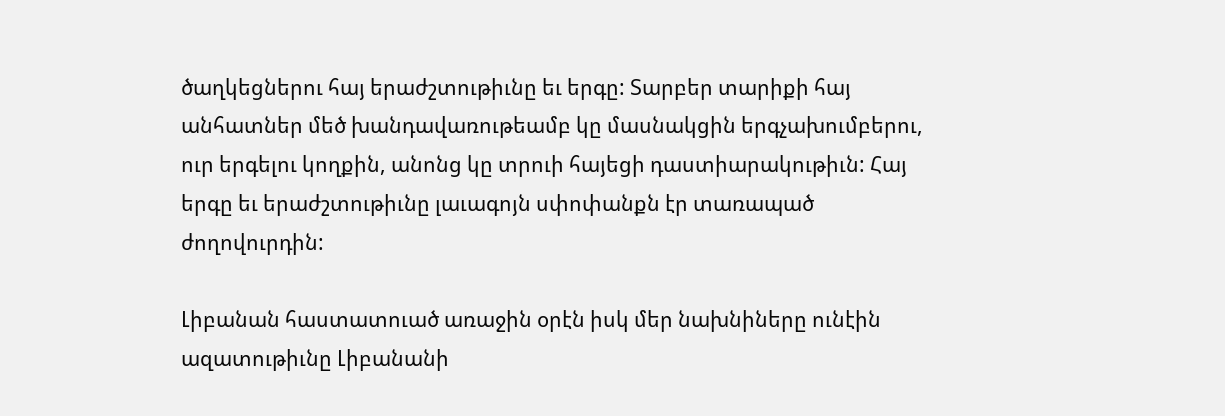ծաղկեցներու հայ երաժշտութիւնը եւ երգը: Տարբեր տարիքի հայ անհատներ մեծ խանդավառութեամբ կը մասնակցին երգչախումբերու, ուր երգելու կողքին, անոնց կը տրուի հայեցի դաստիարակութիւն: Հայ երգը եւ երաժշտութիւնը լաւագոյն սփոփանքն էր տառապած ժողովուրդին:

Լիբանան հաստատուած առաջին օրէն իսկ մեր նախնիները ունէին ազատութիւնը Լիբանանի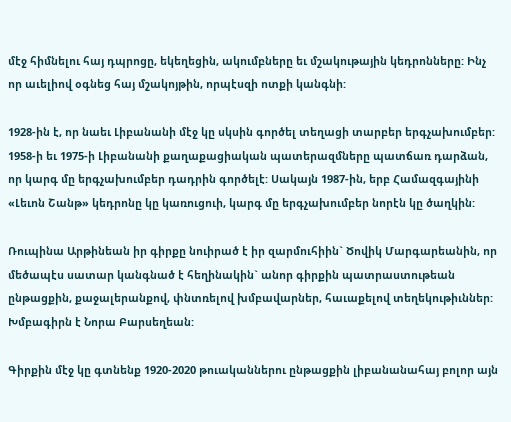մէջ հիմնելու հայ դպրոցը, եկեղեցին, ակումբները եւ մշակութային կեդրոնները: Ինչ որ աւելիով օգնեց հայ մշակոյթին, որպէսզի ոտքի կանգնի:

1928-ին է, որ նաեւ Լիբանանի մէջ կը սկսին գործել տեղացի տարբեր երգչախումբեր: 1958-ի եւ 1975-ի Լիբանանի քաղաքացիական պատերազմները պատճառ դարձան, որ կարգ մը երգչախումբեր դադրին գործելէ: Սակայն 1987-ին, երբ Համազգայինի «Լեւոն Շանթ» կեդրոնը կը կառուցուի, կարգ մը երգչախումբեր նորէն կը ծաղկին:

Ռուպինա Արթինեան իր գիրքը նուիրած է իր զարմուհիին` Ծովիկ Մարգարեանին, որ մեծապէս սատար կանգնած է հեղինակին` անոր գիրքին պատրաստութեան ընթացքին, քաջալերանքով, փնտռելով խմբավարներ, հաւաքելով տեղեկութիւններ: Խմբագիրն է Նորա Բարսեղեան:

Գիրքին մէջ կը գտնենք 1920-2020 թուականներու ընթացքին լիբանանահայ բոլոր այն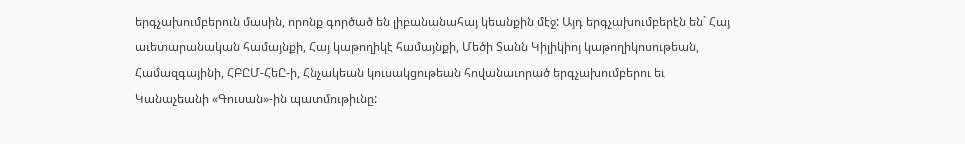երգչախումբերուն մասին, որոնք գործած են լիբանանահայ կեանքին մէջ: Այդ երգչախումբերէն են` Հայ աւետարանական համայնքի, Հայ կաթողիկէ համայնքի, Մեծի Տանն Կիլիկիոյ կաթողիկոսութեան, Համազգայինի, ՀԲԸՄ-ՀեԸ-ի, Հնչակեան կուսակցութեան հովանաւորած երգչախումբերու եւ Կանաչեանի «Գուսան»-ին պատմութիւնը: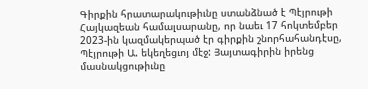Գիրքին հրատարակութիւնը ստանձնած է Պէյրութի Հայկազեան համալսարանը, որ նաեւ 17 հոկտեմբեր 2023-ին կազմակերպած էր գիրքին շնորհահանդէսը, Պէյրութի Ա. եկեղեցւոյ մէջ: Յայտագիրին իրենց մասնակցութիւնը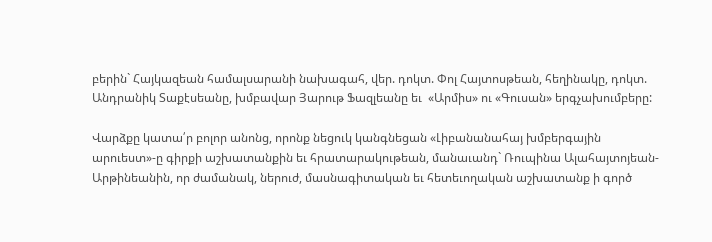բերին` Հայկազեան համալսարանի նախագահ, վեր. դոկտ. Փոլ Հայտոսթեան, հեղինակը, դոկտ. Անդրանիկ Տաքէսեանը, խմբավար Յարութ Ֆազլեանը եւ  «Արմիս» ու «Գուսան» երգչախումբերը:

Վարձքը կատա՛ր բոլոր անոնց, որոնք նեցուկ կանգնեցան «Լիբանանահայ խմբերգային արուեստ»-ը գիրքի աշխատանքին եւ հրատարակութեան, մանաւանդ` Ռուպինա Ալահայտոյեան-Արթինեանին, որ ժամանակ, ներուժ, մասնագիտական եւ հետեւողական աշխատանք ի գործ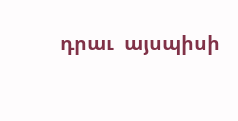դրաւ  այսպիսի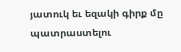յատուկ եւ եզակի գիրք մը պատրաստելու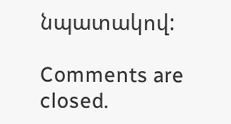նպատակով:

Comments are closed.